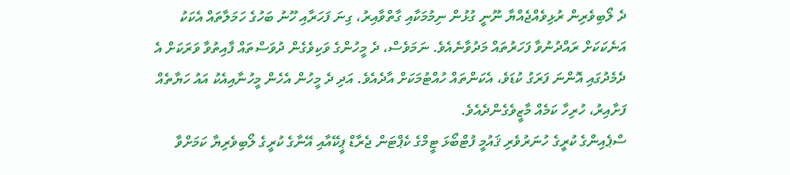ދެ ލޯބިވެރިން ރުޅިވެއްޖެއްޔާ ނޫނީ ގުޅުން ނިމުމަކާއި ގާތްވާއިރު، ގިނަ ފަހަރާއި ހޫނު ބަހުގެ ހަމަލާތައް އެކަކު އަނެކަކަށް ރައްދުނުވާ ފަހަރުތައް މަދުވާނެއެވެ. ނަމަވެސް، ދެ މީހުންގެ ވަކިވެގެން ދުވަސްތައް ފާއިތުވާ ވަރަކަށް އެ ދެމެދުގައި އޮންނަ ފަރަގު ކުޑަވެ، އެކަންތައް ހުއްޓުމަކަށް އާދެއެވެ. އަދި ދެ މީހުން އެހެން މީހުނާއިއެކު އައު ހަޔާތެއް ފަށާއިރު، ހުރިހާ ކަމެއް މާޒީވެގެންދެއެވެ.
ސްޕެއިންގެ ކުރީގެ ހުނަރުވެރި ޤައުމީ ފުޓްބޯޅަ ޓީމްގެ ކެޕްޓަން ޖެރާޑް ޕީކޭއާއި އޭނާގެ ކުރީގެ ލޯބިވެރިޔާ ކަމަށްވާ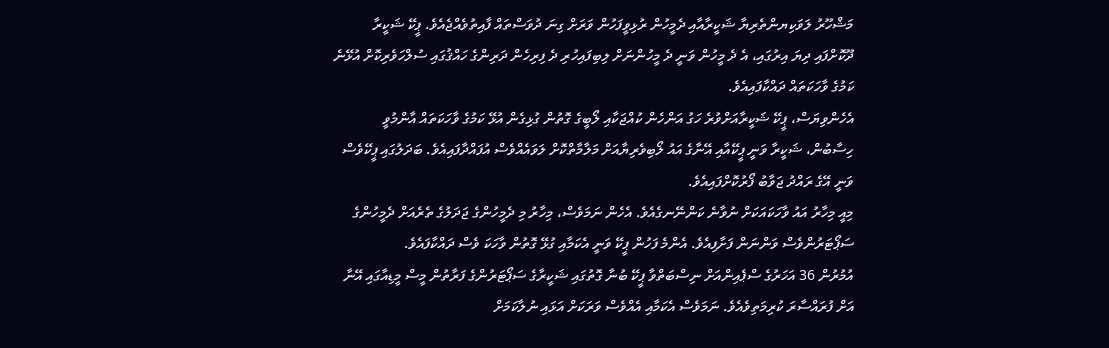މަޝްހޫރު ލަވަކިޔންތެރިޔާ ޝަކީރާއާއި ދެމީހުން ރުޅިވީފަހުން ވަރަށް ގިނަ ދުވަސްތައް ފާއިތުވެއްޖެއެވެ. ޕީކޭ ޝަކީރާ ދޫކޮށްފައި ދިޔަ އިރުގައި، އެ ދެ މީހުން ވަނީ ދެ މީހުންނަށް ލިބިފައިހުރި ދެ ފިރިހެން ދަރިންގެ ހައްޤުގައި ސުލްހަވެރިކޮށް އުޅޭނެ ކަމުގެ ވާހަކަތައް ދައްކާފައިއެވެ.
އެހެންވިޔަސް، ޕީކޭ ޝަކީރާއަށްވުރެ ހަގު އަންހެން ކުއްޖަކާއި ލޯބީގެ ގޮތުން ގުޅިގެން އުޅޭ ކަމުގެ ވާހަކަތައް އާންމުވީ ހިސާބުން، ޝަކީރާ ވަނީ ޕީކޭއާއި އޭނާގެ އައު ލޯބިވެރިޔާއަށް މަލާމާތްކޮށް ލަވައެއްވެސް އުފައްދާފައިއެވެ. ބަދަލުގައި ޕީކޭވެސް ވަނީ އޭގެ ރައްދު ޖަވާބު ފޯރުކޮށްފައިއެވެ.
މިއީ މިހާރު އައު ވާހަކައަކަށް ނުވާނެ ކަންނޭނގެއެވެ. އެހެން ނަމަވެސް، މިހާރު މި ދެމީހުންގެ ޖަދަލުގެ ތެރެއަށް ދެމީހުންގެ ސަޕޯޓަރުންވެސް ވަންނަން ފަށާފިއެވެ. އެންމެ ފަހުން ޕީކޭ ވަނީ އެކަމާއި ގުޅޭ ގޮތުން ވާހަކަ ވެސް ދައްކާފައެވެ.
އުމުރުން 36 އަހަރުގެ ސްޕެއިންއަށް ނިސްބަތްވާ ޕީކޭ ބުނާ ގޮތުގައި ޝަކީރާގެ ސަޕޯޓަރުންގެ ފަރާތުން މީސް މީޑިއާގައި އޭނާ އަށް ފުރައްސާރަ ކުރިމަތިވެއެވެ. ނަމަވެސް އެކަމާއި އެއްވެސް ވަރަކަށް އަޅައި ނުލާކަމަށް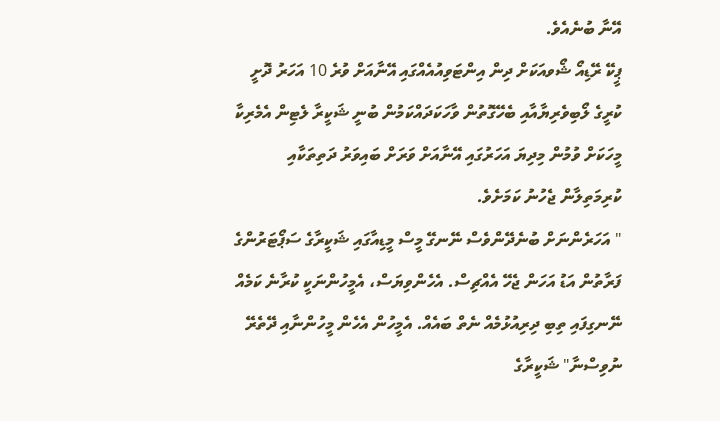އޭނާ ބުނެއެވެ.
ޕީކޭ ރޭޑިއޯ ޝޯވއަކަށް ދިން އިންޓަވިއުއެއްގައި އޭނާއަށް ވުރެ 10 އަހަރު ދޮށީ ކުރީގެ ލޯބިވެރިޔާއާއި ބެހޭގޮތުން ވާހަކަދައްކަމުން ބުނީ ޝަކީރާ ލެޓިން އެމެރިކާ މީހަކަށް ވުމުން މިދިޔަ އަހަރުގައި އޭނާއަށް ވަރަށް ބައިވަރު ދަތިތަކާއި ކުރިމަތިލާން ޖެހުނު ކަމަށެވެ.
" އަހަރެންނަށް ބުނެދޭންވެސް ނޭނގޭ މީސް މީޑިއާގައި ޝަކީރާގެ ސަޕޯޓަރުންގެ ފަރާތުން އަޑު އަހަން ޖެހޭ އެއްޗިސް. އެހެންވިޔަސް، އެމީހުންނަކީ ކުރާނެ ކަމެއް ނޭނގިފައި ތިބި ދިރިއުޅުމެއް ނެތް ބައެއް. އެމީހުން އެހެން މީހުންނާއި ދޭތެރޭ ނުވިސްނާ" ޝަކީރާގެ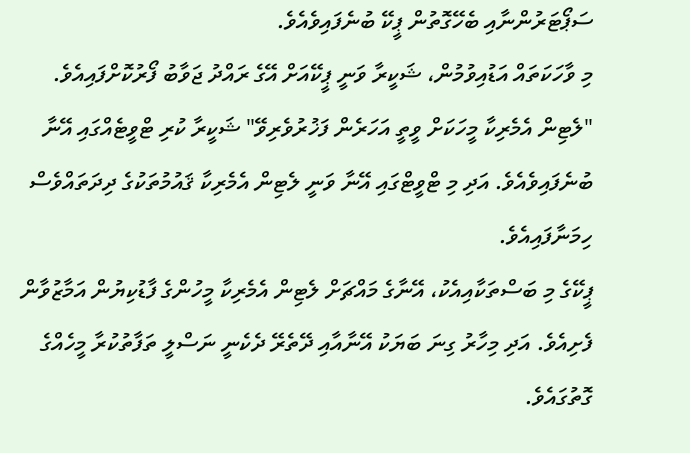ސަޕޯޓަރުންނާއި ބެހޭގޮތުން ޕީކޭ ބުނެފައިވެއެވެ.
މި ވާހަކަތައް އަޑުއިވުމުން، ޝަކީރާ ވަނީ ޕީކޭއަށް އޭގެ ރައްދު ޖަވާބު ފޯރުކޮށްފައިއެވެ.
"ލެޓިން އެމެރިކާ މީހަކަށް ވީތީ އަހަރެން ފަޚުރުވެރިވޭ" ޝަކީރާ ކުރި ޓްވީޓެއްގައި އޭނާ ބުނެފައިވެއެވެ. އަދި މި ޓްވީޓްގައި އޭނާ ވަނީ ލެޓިން އެމެރިކާ ޤައުމުތަކުގެ ދިދަތައްވެސް ހިމަނާފައިއެވެ.
ޕީކޭގެ މި ބަސްތަކާއިއެކު، އޭނާގެ މައްޗަށް ލެޓިން އެމެރިކާ މީހުންގެ ފާޑުކިޔުން އަމާޒުވާން ފެށިއެވެ. އަދި މިހާރު ގިނަ ބަޔަކު އޭނާއާއި ދޭތެރޭ ދެކެނީ ނަސްލީ ތަފާތުކުރާ މީހެއްގެ ގޮތުގައެވެ.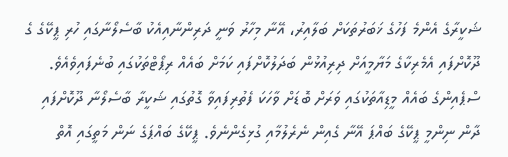ޝަކީރާގެ އެންމެ ފަހުގެ ޚަބަރުތަކަށް ބަލާއިރު، އޭނާ މިހާރު ވަނީ ދަރިންނާއިއެކު ބާސެލޯނާގައި ހުރި ޕީކޭގެ ގެ ދޫކޮށްފައި އެމެރިކާގެ މަޔާމީއަށް ދިރިއުޅުން ބަދަލުކޮށްފައި ކަމަށް ބައެއް ރިޕޯޓްތަކުގައި ބުނެފައިވެއެވެ. ސްޕެއިންގެ ބައެއް މީޑިއާތަކުގައި ވަރަށް ބޮޑަށް ވާހަކަ ފެތުރިފައިވާ ގޮތުގައި ޝަކީރާ ބާސެލޯނާ ދޫކޮށްފައި ދާން ނިންމީ ޕީކޭގެ ބައްޕަ އޭނާ ގެއިން ނެރެލުމާއި ގުޅިގެންނެވެ. ޕީކޭގެ ބައްޕަގެ ނަން މަތީގައި އޮތް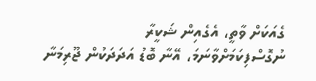ގެއަކަށް ވާތީ، އެގެއިން ޝަކީރާ ނުގޮސްފިކަމަށްވާނަމަ، އޭނާ ބޮޑު އަދަދަކުން ޖޫރިމަނާ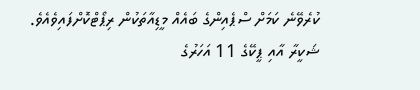ކުރެވޭނެ ކަމަށް ސްޕެއިންގެ ބައެއް މީޑިއާތަކުން ރިޕޯޓްކޮށްފައިވެއެވެ.
ޝަކީރާ އާއި ޕީކޭގެ 11 އަހަރުގެ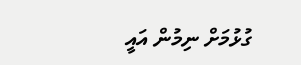ގުޅުމަށް ނިމުން އައީ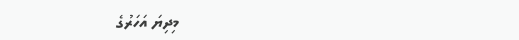މިދިޔަ އަހަރުގެ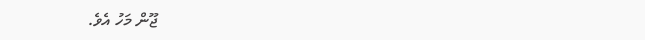ޖޫން މަހު އެވެ.